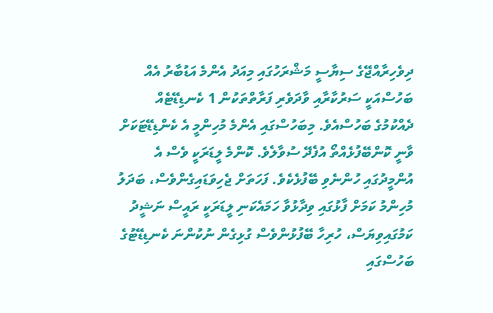ދިވެހިރާއްޖޭގެ ސިޔާސީ މަޝްރަހުގައި މިއަދު އެންމެ އަޑުބާރު އެއް ބަހުސްއަކީ ސަރުކާރާއި ވާދަވެރި ފަރާތްތަކުން 1 ކެނޑިޑޭޓެއް ދެއްކުމުގެ ބަހުސްއެވެ. މިބަހުސްގައި އެންމެ މުހިންމީ އެ ކެންޑިޑޭޓަކަށް ވާނީ ކޮންބޭފުޅެއްތޯ އުފެދޭ ސުވާލެވެ. ކޮންމެ ލީޑަރަކީ ވެސް އެ އުންމީދުގައި ހުންނެވި ބޭފުޅެކެވެ. ފަހަތަށް ޖެހިވަޑައިގެންވެސް، ބަދަލު މުހިންމު ކަމަށް ފާޅުގައި ވިދާޅުވާ ހަމައެކަނި ލީޑަރަކީ ރައީސް ނަޝީދު ކަމުގައިވިޔަސް، ހުރިހާ ބޭފުޅުންވެސް ގުޅިގެން ނުކުންނަ ކެނޑިޑޭޓުގެ ބަހުސްގައި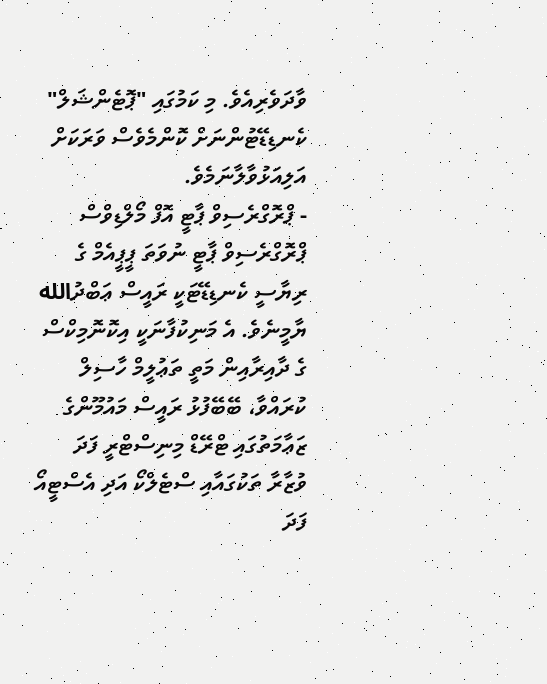ވާދަވެރިއެވެ. މި ކަމުގައި "ޕޮޓެންޝަލް" ކެނޑިޑޭޓުންނަށް ކޮންމެވެސް ވަރަކަށް އަލިއަޅުވާލާނަމެވެ.
- ޕްރޮގްރެސިވް ޕާޓީ އޮފް މޯލްޑިވްސް
ޕްރޮގްރެސިވް ޕާޓީ ނުވަތަ ޕީޕީއެމް ގެ ރިޔާސީ ކެނޑިޑޭޓަކީ ރައީސް ޢަބްދުالله ޔާމީނެވެ. އެ މަނިކުފާނަކީ އިކޮނޮމިކްސް ގެ ދާއިރާއިން މަތީ ތަޢުލީމް ހާސިލް ކުރައްވާ، ބޭބޭފުޅު ރައީސް މައުމޫންގެ ޒަޢާމަތުގައި ޓްރޭޑް މިނިސްޓްރީ ފަދަ ވުޒާރާ ތަކުގައާއި ސްޓެލްކޯ އަދި އެސްޓީއޯ ފަދަ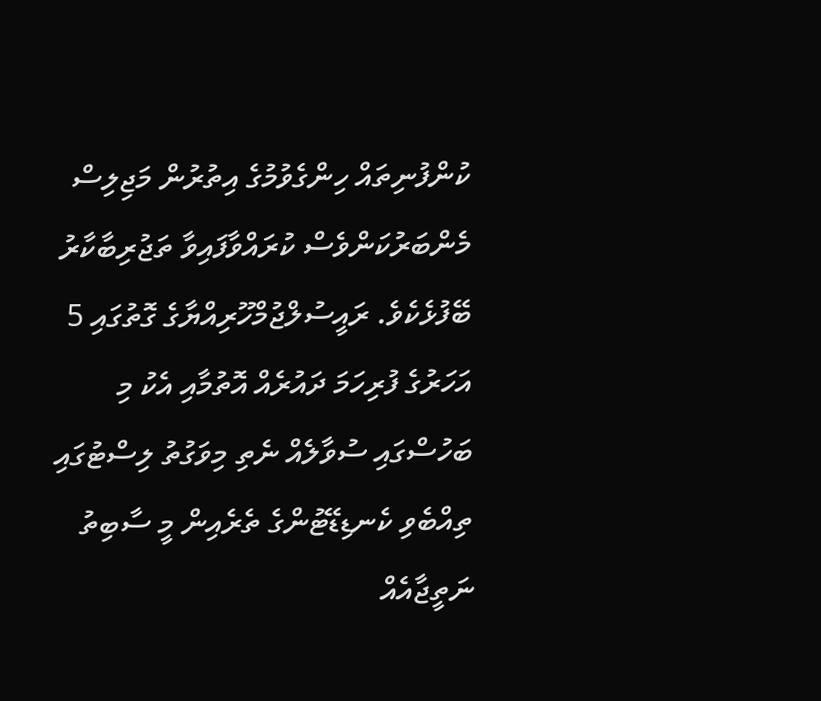ކުންފުނިތައް ހިންގެވުމުގެ އިތުރުން މަޖިލިސް މެންބަރުކަންވެސް ކުރައްވާފައިވާ ތަޖުރިބާކާރު ބޭފުޅެކެވެ. ރައީސުލްޖުމްހޫރިއްޔާގެ ގޮތުގައި 5 އަހަރުގެ ފުރިހަމަ ދައުރެއް އޮތުމާއި އެކު މި ބަހުސްގައި ސުވާލެއް ނެތި މިވަގުތު ލިސްޓުގައި ތިއްބެވި ކެނޑިޑޭޓުންގެ ތެރެއިން މީ ސާބިތު ނަތީޖާއެއް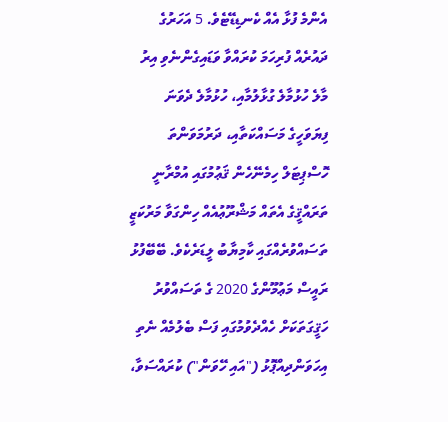އެންމެ ފުޅާ އެއް ކެނޑިޑޭޓެވެ. 5 އަހަރުގެ ދައުރެއް ފުރިހަމަ ކުރައްވާ ވަޑައިގެންނެވި އިރު މާލެ ހުޅުމާލެ ގުޅާލުމާއި، ހުޅުމާލެ ދެވަނަ ފިޔަވަހީގެ މަސައްކަތާއި، ދަރުމަވަންތަ ހޮސްޕިޓަލް ހިމެނޭހެން ޤަޢުމުގައި އުމްރާނީ ތަރައްޤީގެ އެތައް މަޝްރޫޢުއެއް ހިންގަވާ މަރުކަޒީ ތަސައްވުރެއްގައި ކާމިޔާބު ލީޑަރެކެވެ. ބޭބޭފުޅު ރައީސް މަޢުމޫންގެ 2020 ގެ ތަސައްވުރު ހަޤީގަތަކަށް ހެއްދެވުމުގައި ފަސް ބެލުމެއް ނެތި އިހަވަންދިއްޕޮޅު ("އައި ހޭވަން") ކުރައްސަވާ،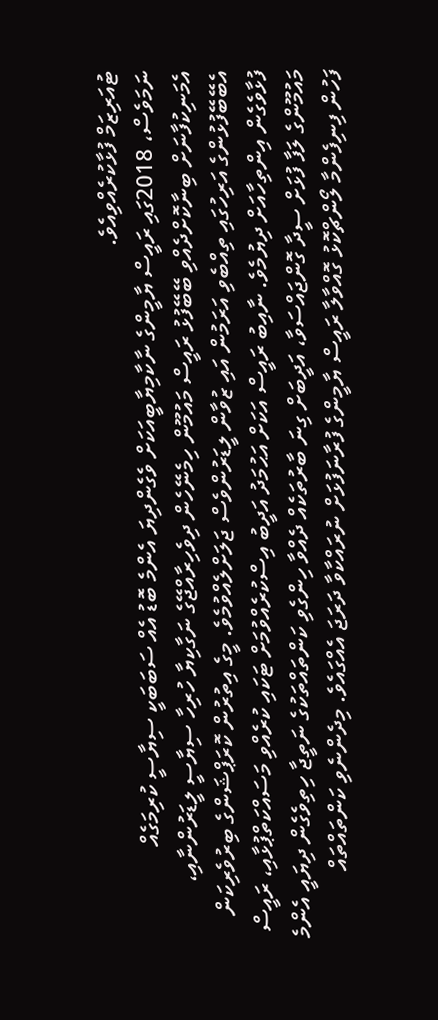ޓުއަރިޒަމް ފުޅާކުރެއްވިއެވެ.
ނަމަވެސް، 2018ގައި ރައީސް ޔާމީންގެ ނާކާމިޔާބީއަކަށް ވެގެންދިޔަ އެންމެ ބޮޑު އެއް ސަބަބަކީ ސިޔާސީ ކުރިމަގެއް އެމަނިކުފާނަށް ބިނާކޮށްދެއްވި ބޭބޭފުޅު ރައީސް މައުމޫން ހިމެނޭހެން ދިވެހިރާއްޖޭގެ ނަގާކިޔާ ހުރިހާ ސިޔާސީ ލީޑަރުންނާއި، އެބޭބޭފުޅުންގެ އަރިހުގައި ތިއްބެވި އަރަމުން އައި ޒުވާން ލީޑަރުންވެސް ޖަލަށްލެއްވުމެވެ. މީގެ އިތުރުން ކޮރަޕްޝަންގެ ބިރުވެރިކަން ފުޅާވެގެން އިންތިހާއަށް ދިޔުމެވެ. ނާއިބު ރައީސް އަކަށް އަޙުމަދު އަދީބު އިސްކުރެއްވުމަށް ޓަކައި ކުރެއްވި މަސައްކަތްޕުޅާއި، ރައީސް މައުމޫންގެ ލަފާ ފުޅަށް ސީދާ ގޮންޖައްސަވާ، އަދީބަށް ގިނަ ބާރުތަކެއް ދެއްވާ ހިންގެވި ކަންތައްތަކުގެ ނަތީޖާ ހިތިވެގެން ދިޔައީ އެންމެ ފަހުން ފިނިފެންމާ ލޯންޗްކޮޅު ގޮއްވާލާ ރައީސް ޔާމީންގެ ފުރާނަފުޅަށް ނުރައްކާވާ ދަރަޖަ އެއްގައެވެ. މިދެންނެވި ކަންތައްތައް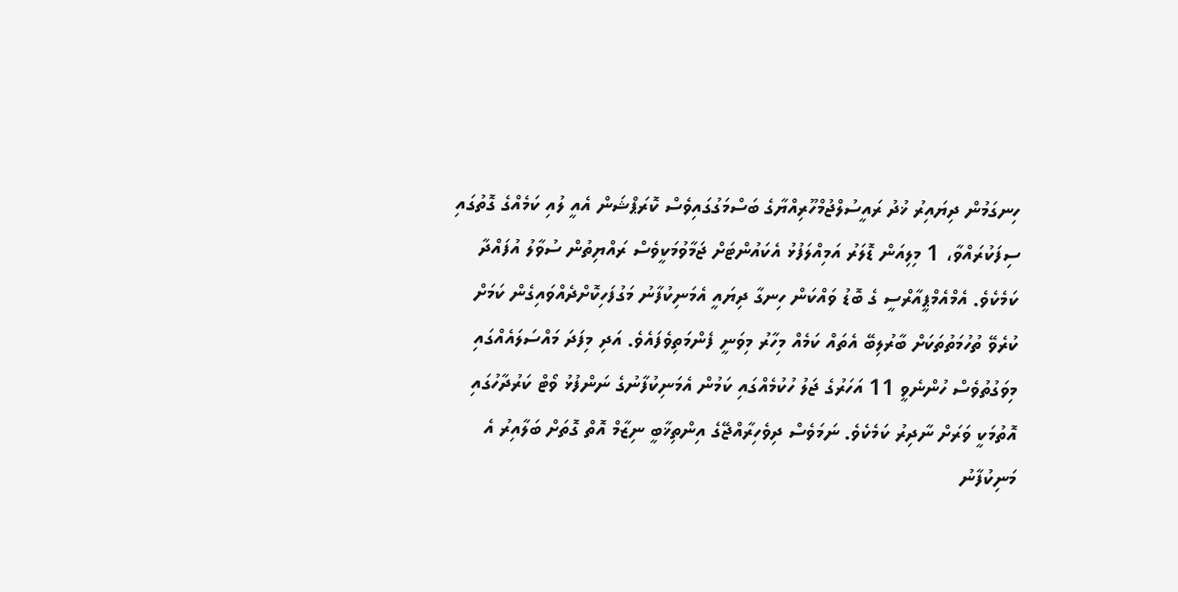ހިނގަމުން ދިޔައިރު ޚުދު ރައީސުލްޖުމްހޫރިއްޔާގެ ބަސްމަގުގައިވެސް ކޮރަޕްޝަން އެއީ ލުއި ކަމެއްގެ ގޮތުގައި ސިފަކުރައްވާ، 1 މިލިއަން ޑޮލަރު އަމިއްލަފުޅު އެކައުންޓަށް ޖަމާވުމަކީވެސް ރައްޔިތުން ސުވާލު އުފައްދާ ކަމެކެވެ. އެމްއެމްޕީއާރްސީ ގެ ބޮޑު ވައްކަން ހިނގާ ދިޔައީ އެމަނިކުފާނު މަގުފަހިކޮށްދެއްވައިގެން ކަމަށް ކުރެވޭ ތުހުމަތުތަކަށް ބާރުލިބޭ އެތައް ކަމެއް މިހާރު މިވަނީ ފެންމަތިވެފައެވެ. އަދި މިފަދަ މައްސަލައެއްގައި މިވަގުތުވެސް ހުންނެވީ 11 އަހަރުގެ ޖަލު ހުކުމެއްގައި ކަމުން އެމަނިކުފާނުގެ ނަންފުޅު ވޯޓް ކަރުދާހުގައި އޮތުމަކީ ވަރަށް ނާދިރު ކަމެކެވެ. ނަމަވެސް ދިވެހިރާއްޖޭގެ އިންތިޚާބީ ނިޒާމް އޮތް ގޮތަށް ބަލާއިރު އެ މަނިކުފާނު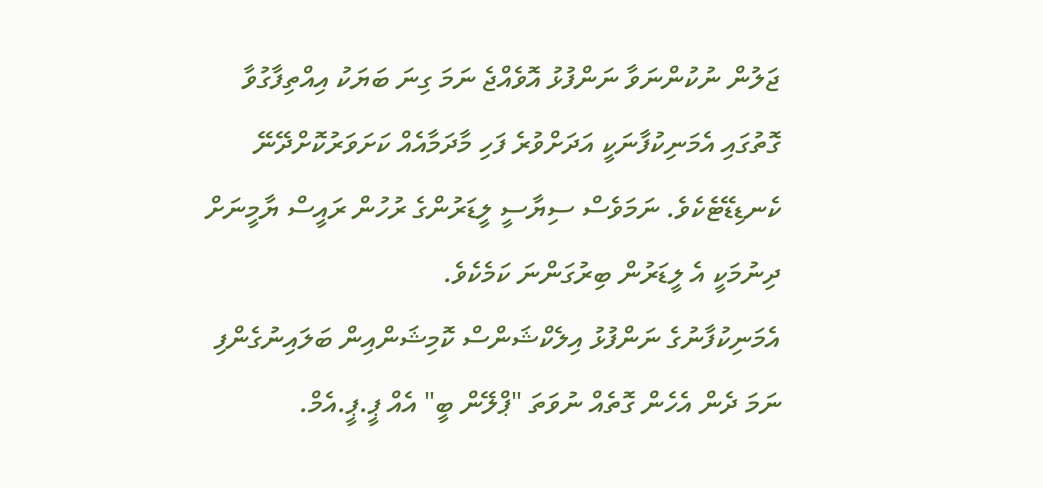ޖަލުން ނުކުންނަވާ ނަންފުޅު އޮވެއްޖެ ނަމަ ގިނަ ބަޔަކު އިއްތިފާގުވާ ގޮތުގައި އެމަނިކުފާނަކީ އަދަށްވުރެ ފަހި މާދަމާއެއް ކަށަވަރުކޮށްދޭނޭ ކެނޑިޑޭޓެކެވެ. ނަމަވެސް ސިޔާސީ ލީޑަރުންގެ ރުހުން ރައީސް ޔާމީނަށް ދިނުމަކީ އެ ލީޑަރުން ބިރުގަންނަ ކަމެކެވެ.
އެމަނިކުފާނުގެ ނަންފުޅު އިލެކްޝަންސް ކޮމިޝަންއިން ބަލައިނުގެންފި ނަމަ ދެން އެހެން ގޮތެއް ނުވަތަ "ޕްލޭން ބީ" އެއް ޕީ.ޕީ.އެމް.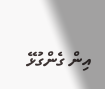އިން ގެންގުޅޭ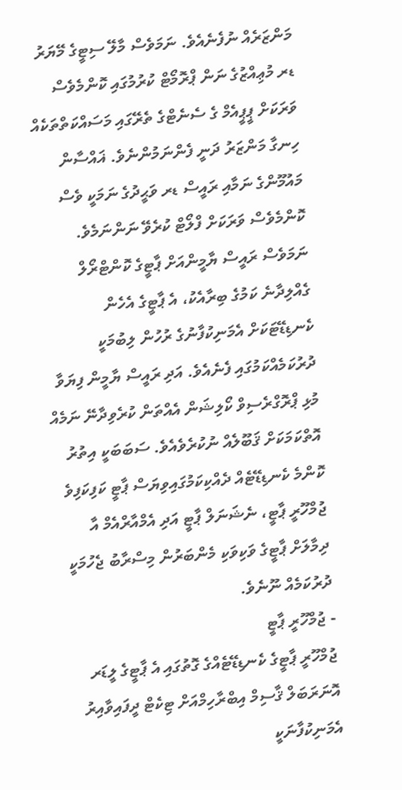މަންޒަރެއް ނުފެނެއެވެ. ނަމަވެސް މާލޭ ސިޓީގެ މޭޔަރު ޑރ މުޢިއްޒުގެ ނަން ޕްރޮމޯޓް ކުރުމުގައި ކޮންމެވެސް ވަރަކަށް ޕީޕީއެމް ގެ ސެނެޓްގެ ތެރޭގައި މަސައްކަތްތަކެއް ހިނގާ މަންޒަރު ދަނީ ފެންނަމުންނެވެ. ޣައްސާން މައުމޫންގެ ނަމާއި ރައީސް ޑރ ވަޙީދުގެ ނަމަކީ ވެސް ކޮންމެވެސް ވަރަކަށް ފްލޯޓް ކުރެވޭ ނަންނަމެވެ. ނަމަވެސް ރައީސް ޔާމީންއަށް ޕާޓީގެ ކޮންޓްރޯލް ގެއްލިދާނެ ކަމުގެ ބިރާއެކު، އެ ޕާޓީގެ އެހެން ކެނޑިޑޭޓަކަށް އެމަނިކުފާނުގެ ރުހުން ލިބުމަކީ ދުރުކަމެއްކަމުގައި ފެނެއެވެ. އަދި ރައީސް ޔާމީން ފިޔަވާ މުޅި ޕްރޮގްރެސިވް ކޯލިޝަން އެއްތަން ކުރެވިދާނޭ ނަމެއް އޮތްކަމަކަށް ޤަބޫލެއް ނުކުރެވެއެވެ. ސަބަބަކީ އިތުރު ކޮންމެ ކެނޑިޑޭޓެއް ދެއްކިކަމުގައިވިޔަސް ޕާޓީ ކަފިކަފިވެ ޖުމްހޫރީ ޕާޓީ، ނެޝަނަލް ޕާޓީ އަދި އެމްއާރްއެމް އާ ދިމާލަށް ޕާޓީގެ ވަކިވަކި މެންބަރުން މިސްރާބު ޖެހުމަކީ ދުރުކަމެއް ނޫނެވެ.
- ޖުމްހޫރީ ޕާޓީ
ޖުމްހޫރީ ޕާޓީގެ ކެނޑިޑޭޓެއްގެ ގޮތުގައި އެ ޕާޓީގެ ލީޑަރ އޮނަރަބަލް ޤާސިމް އިބްރާހިމްއަށް ޓިކެޓް ދީފައިވާއިރު އެމަނިކުފާނަކީ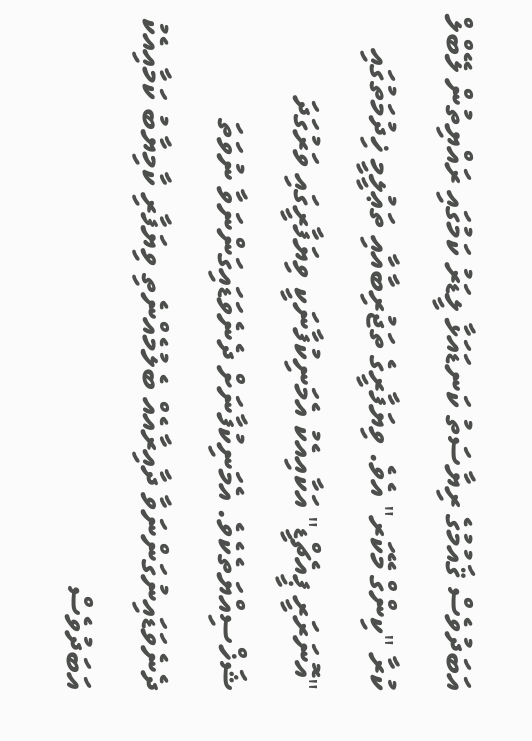އަބަދުވެސް ޤައުމުގެ ރިޔާސަތު ކަނޑައަޅާ ލީޑަރު ކަމުގައި ރައްޔިތުން ލޭބްލް ކުރާ "ކިންގް މޭކަރ" އެވެ. ވިޔަފާރީގެ ތަޖުރިބާއާއި ތަޢުލީމީ ޚިދުމަތުގައި "އޮނަރަރީ ޕީއެޗްޑީ" އަކާއިއެކު އެމަނިކުފާނަކީ ވިޔަފާރީގައި ވަރުގަދަ ޝަޚްސިއްޔަތެކެވެ. އެމަނިކުފާނަށް ދެނެވަޑައިގަންނަވާ ނުވަތަ ދެނެވަޑައިނުގަންނަވާ ދާއިރާއެއް ބެލުމެއްނެތި ވިޔަފާރި ކާމިޔާބު ކަމާއިއެކު އަބަދުވެސް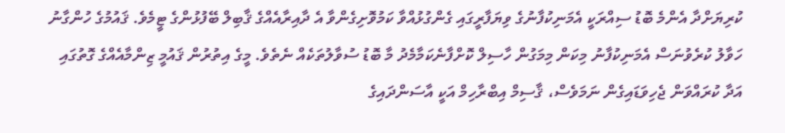ކުރިޔަށްދާ އެންމެ ބޮޑު ސިއްރަކީ އެމަނިކުފާނުގެ ވިޔަފާރީގައި ގެންގުޅުއްވާ ކަމުވޮށިގެންވާ އެ ދާއިރާއެއްގެ ޤާބިލް ބޭފުޅުންގެ ޓީމެވެ. ޤައުމުގެ ހުންގާނު ހަވާލު ކުރެވުނަސް އެމަނިކުފާނު މިކަން މިމަގުން ހާސިލް ކޮށްފާނެކަމާމެދު މާ ބޮޑު ސުވާލުތަކެއް ނެތެވެ. މީގެ އިތުރުން ޤައުމީ ޒިންމާއެއްގެ ގޮތުގައި އަދާ ކުރައްވަން ޖެހިވަޑައިގެން ނަމަވެސް، ޤާސިމް އިބްރާހިމް އަކީ އާސަންދައިގެ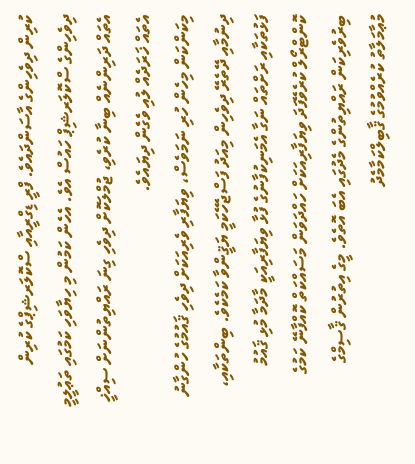ކުރިން ދިވެހިންގެ އާސަންދައެވެ. ފްރީ ޑިގްރީއާއި ސްކޮލަރޝިޕްގެ ކުރިން ދިވެހިންގެ ސްކޮލަރޝިޕް ހައުސް އެވެ. އެހެން ކަމުން މި ހިޔާވަހި ކަމުގައި ތަޢުލީމީ އެތައް ދަރިންނެއް ބިނާ ކުރެވި، ޖުމްލަކޮށް ދިވެހި ގިނަ ރައްޔިތުންނަށް ސިއްޚީ އެތައް ޚަރަދެއް ލުއި ވެގެން ދިޔައެވެ.
މިކަންކަން މިހެން ހުރި ނަމަވެސް، ވިޔަފާރި ވެރިއަކަށް ދިވެހި ޤައުމުގެ ހުންގާނު ދިނުމާއި ދޭތެރޭ ދިވެހިން މިއަދު ފަސްޖެހޭކަމީ ޔަޤީންވާ ކަމެކެވެ. ބިންތަކާއި، ފަޅުތަކާއި ރަށްތައް ނަގާ އެމަނިކުފާނުގެ ފުޅާ ވިޔަފާރިއަކީ މާދަމާ މުޅި ޤައުމު ކޮންޓްރޯލް ކުރެވޭފަދަ ވިޔަފާރިއަކަށް ހައްދަވަން މަސައްކަތް ކޮއްފާނޭ ކަމުގެ ބިރުވެރިކަން ރައްޔިތުންގެ މެދުގައި އެބަ އޮތެވެ. މީގެ އިތުރުން ޤާސިމްގެ މުޢާމަލާތު ކުރެއްވުމުގެ ޤާބިލްކަމާމެދު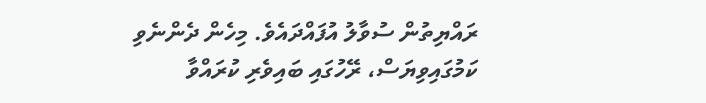ރައްޔިތުން ސުވާލު އުފައްދައެވެ. މިހެން ދެންނެވި ކަމުގައިވިޔަސް، ރޭހުގައި ބައިވެރި ކުރައްވާ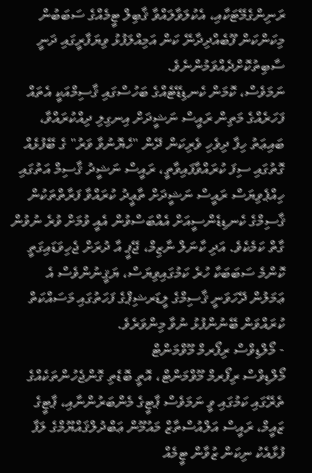ރަނިންގެމޭޓަކާއި، އެކުލަވާލައްވާ ޤާބިލް ޓީމެއްގެ ސަބަބުން މިކަންކަން ފޫބެއްދިދާނޭ ކަން އަމިއްލަފުޅު ވިޔަފާރީގައި ދަނީ ސާބިތުކޮށްދެއްވަމުންނެވެ.
ނަމަވެސް، ކޮމަން ކެނޑިޑޭޓެއްގެ ބަހުސްގައި ޤާސިމްއަކީ އެތައް ފަހަރެއްގެ މަތިން ރައީސް ނަޝީދަށް އިނގިލި ދިއްކުރައްވާ، ބައިޢަތު ހިފާ ދިވެހި ވެރިކަން ދޭން "ހެޔޮނުވާ ވަރު" ގެ ބޭފުޅެއް ގޮތުގައި ސިފަ ކުރައްވާފައިވާތީ، ރައީސް ނަޝީދު ޤާސިމް އަތުގައި ހިއްޕެވިޔަސް ރައީސް ނަޝީދަށް ތާޢީދު ކުރައްވާ ފަރާތްތަކުން ޤާސިމްގެ ކެނޑިޑެންސީއަށް އެއްބަސްވުން އެއީ ވުމަށް ވުރެ ނުވުން ގާތް ކަމެކެވެ. އަދި ކާނަލް ނާޒިމް، ޖޭޕީ އާ ދުރަށް ޖެހިވަޑައިގަތީ ކޮންމެ ސަބަބަކާ ހުރެ ކަމުގައިވިޔަސް، ޔަޤީނުންވެސް އެ ޢަމަލުން ދޭހަވަނީ ޤާސިމްގެ ލީޑަރޝިޕްގެ ފަހަތުގައި މަސައްކަތް ކުރައްވަން ބޭނުންފުޅު ނުވާ މިންވަރެވެ.
- މޯލްޑިވްސް ރިފޯރމް މޫވްމަންޓް
މޯލްޑިވްސް ރިފޯރމް މޫވްމަންޓް، އޮތީ ބޮޑެތި ގޮންޖެހުންތަކެއްގެ ތެރޭގައި ކަމުގައި ވީ ނަމަވެސް ޕާޓީގެ މެންބަރުންނާއި، ޕާޓީގެ ޒައީމް، ރައީސް އަލްއުސްތާޒް މައުމޫން ޢަބްދުލްޤައްޔޫމްގެ ލަފާ ފުޅާއެކު ނިކަން ޒުވާން ޓީމެއް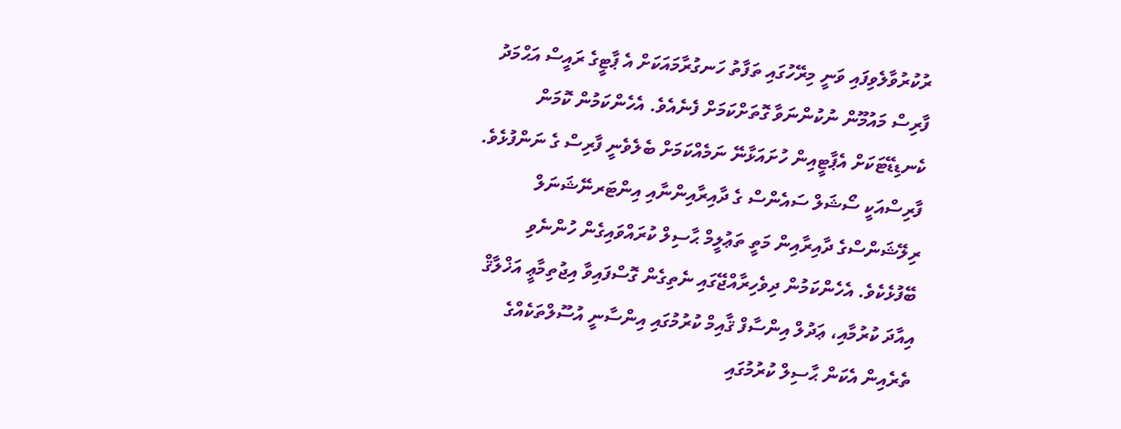ރުކުރުވާލެވިފައި ވަނީ މިރޭހުގައި ތަފާތު ހަނގުރާމައަކަށް އެ ޕާޓީގެ ރައީސް އަޙްމަދު ފާރިސް މައުމޫން ނުކުންނަވާ ގޮތަށްކަމަށް ފެނެއެވެ. އެހެންކަމުން ކޮމަން ކެނޑިޑޭޓަކަށް އެޕާޓީއިން ހުށައަޅާނޭ ނަމެއްކަމަށް ބެލެވެނީ ފާރިސް ގެ ނަންފުޅެވެ. ފާރިސްއަކީ ސޯޝަލް ސައެންސް ގެ ދާއިރާއިންނާއި އިންޓަރނޭޝަނަލް ރިލޭޝަންސްގެ ދާއިރާއިން މަތީ ތަޢުލީމް ޙާސިލް ކުރައްވައިގެން ހުންނެވި ބޭފުޅެކެވެ. އެހެންކަމުން ދިވެހިރާއްޖޭގައި ނެތިގެން ގޮސްފައިވާ އިޖުތިމާޢީ އަޚްލާޤް އިއާދަ ކުރުމާއި، ޢަދުލް އިންސާފް ޤާއިމް ކުރުމުގައި އިންސާނީ އުސޫލްތަކެއްގެ ތެރެއިން އެކަން ޙާސިލް ކުރުމުގައި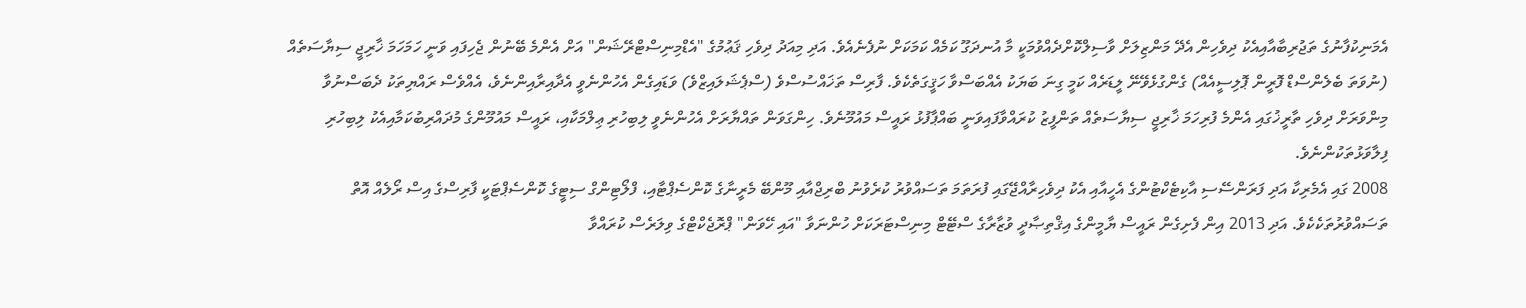އެމަނިކުފާނުގެ ތަޖުރިބާއާއިއެކު ދިވެހިން އެދޭ މަންޒިލަށް ވާސިލްކޮށްދެއްވުމަކީ މާ އުނދަގޫ ކަމެއް ކަމަކަށް ނުފެނެއެވެ. އަދި މިއަދު ދިވެހި ޤަޢުމުގެ "އެޑްމިނިސްޓްރޭޝަން" އަށް އެންމެ ބޭނުން ޖެހިފައި ވަނީ ހަމަހަމަ ޚާރިޖީ ސިޔާސަތެއް (ނުވަތަ ބެލެންސްޑް ފޮރީން ޕޮލިސީއެއް) ގެންގުޅެވޭނޭ ލީޑަރެއް ކަމީ ގިނަ ބަޔަކު އެއްބަސްވާ ހަޤީގަތެކެވެ. ފާރިސް ތަޚައްސުސްވެ (ސްޕެޝަލައިޒްވެ) ވަޑައިގެން އެހުންނެވީ އެދާއިރާއިންނެވެ، އެއްވެސް ރައްޔިތަކު ދެބަސްނުވާ މިންވަރަށް ދިވެހި ތާރީޚުގައި އެންމެ ފުރިހަމަ ޚާރިޖީ ސިޔާސަތެއް ތަންފީޒު ކުރައްވާފައިވަނީ ބައްޕާފުޅު ރައީސް މައުމޫނެވެ. ހިންގަވަން ތައްޔާރަށް އެހުންނެވީ ލިބިހުރި ޢިލްމަކާއި، ރައީސް މައުމޫންގެ މުދައްރިބުކަމާއިއެކު ލިބިހުރި ފިލާވަޅުތަކުންނެވެ.
2008 ގައި އެމެރިކާ އަދި ފަރަންސޭސި އާކިޓެކްޓުންގެ އެހީއާއި އެކު ދިވެހިރާއްޖޭގައި ފުރަތަމަ ތަސައްވުރު ކުރެވުނު ބްރިޖްއާއި މޫންބޭ މެރީނާގެ ކޮންސެޕްޓާއި، ފްލޯޓިންގް ސިޓީގެ ކޮންސެޕްޓަކީ ފާރިސްގެ އިސް ރޯލެއް އޮތް ތަސައްވުރުތަކެކެވެ. އަދި 2013 އިން ފެށިގެން ރައީސް ޔާމީންގެ އިޤްތިޞާދީ ވުޒާރާގެ ސްޓޭޓް މިނިސްޓަރަކަށް ހުންނަވާ "އައި ހޭވަން" ޕްރޮޖެކްޓްގެ ވިލަރެސް ކުރައްވާ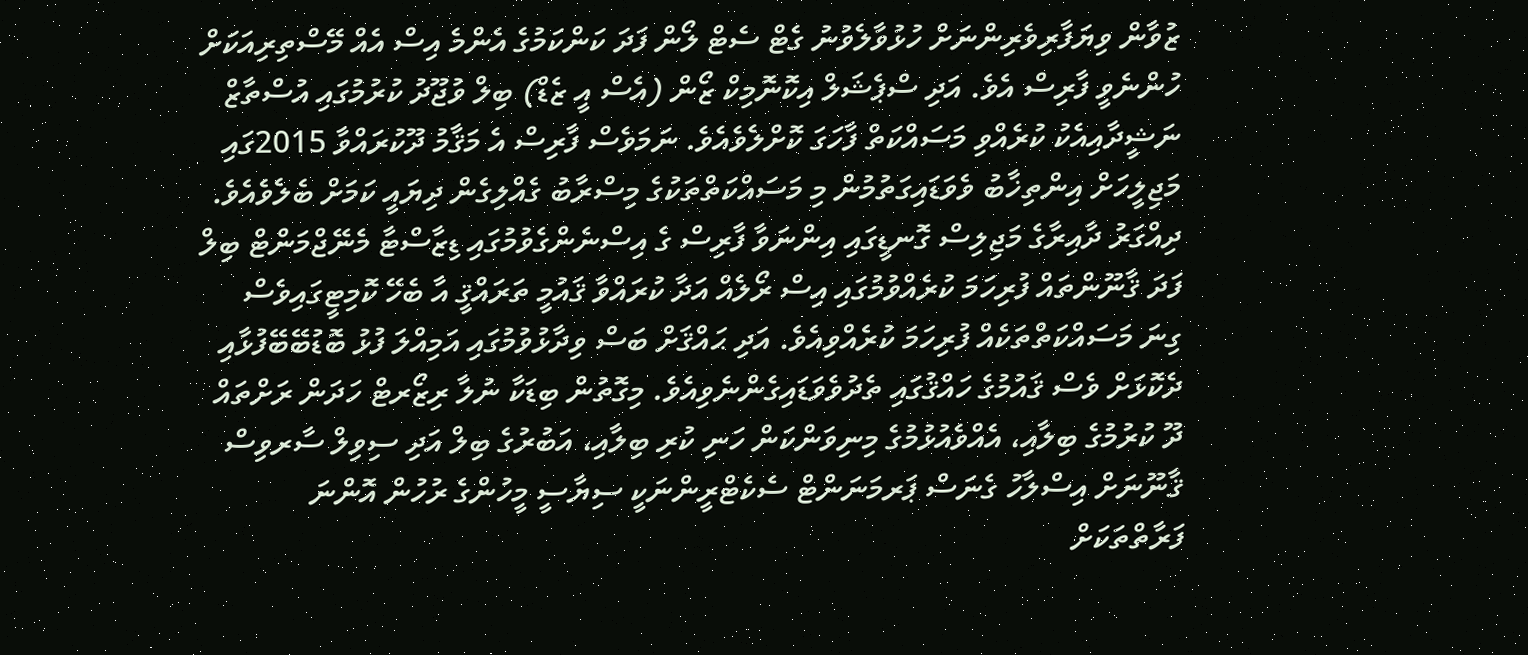ޒުވާން ވިޔަފާރިވެރިންނަށް ހުޅުވާލެވުނު ގެޓް ސެޓް ލޯން ފަދަ ކަންކަމުގެ އެންމެ އިސް އެއް މޭސްތިރިއަކަށް ހުންނެވީ ފާރިސް އެވެ. އަދި ސްޕެޝަލް އިކޮނޮމިކް ޒޯން (އެސް އީ ޒެޑް) ބިލް ވުޖޫދު ކުރުމުގައި އުސްތާޒް ނަޝީދާއިއެކު ކުރެއްވި މަސައްކަތް ފާހަގަ ކޮށްލެވެއެވެ. ނަމަވެސް ފާރިސް އެ މަޤާމު ދޫކުރައްވާ 2015ގައި މަޖިލީހަށް އިންތިޚާބު ވެވަޑައިގަތުމުން މި މަސައްކަތްތަކުގެ މިސްރާބު ގެއްލިގެން ދިޔައީ ކަމަށް ބެލެވެއެވެ. ދިއްގަރު ދާއިރާގެ މަޖިލިސް ގޮނޑީގައި އިންނަވާ ފާރިސް ގެ އިސްނެންގެވުމުގައި ޑިޒާސްޓާ މެނޭޖްމަންޓް ބިލް ފަދަ ޤާނޫންތައް ފުރިހަމަ ކުރެއްވުމުގައި އިސް ރޯލެއް އަދާ ކުރައްވާ ޤައުމީ ތަރައްޤީ އާ ބެހޭ ކޮމިޓީގައިވެސް ގިނަ މަސައްކަތްތަކެއް ފުރިހަމަ ކުރެއްވިއެވެ. އަދި ޙައްޤަށް ބަސް ވިދާޅުވުމުގައި އަމިއްލަ ފުޅު ބޮޑުބޭބޭފުޅާއި ދެކޮޅަށް ވެސް ޤައުމުގެ ހައްޤުގައި ތެދުވެވަޑައިގެންނެވިއެވެ. މިގޮތުން ބިޑަކާ ނުލާ ރިޒޯރޓް ހަދަން ރަށްތައް ދޫ ކުރުމުގެ ބިލާއި، އެއްވެއުޅުމުގެ މިނިވަންކަން ހަނި ކުރި ބިލާއި، އަބުރުގެ ބިލް އަދި ސިވިލް ސާރވިސް ޤާނޫނަށް އިސްލާހު ގެނަސް ޕަރމަނަންޓް ސެކެޓްރީންނަކީ ސިޔާސީ މީހުންގެ ރުހުން އޮންނަ ފަރާތްތަކަށް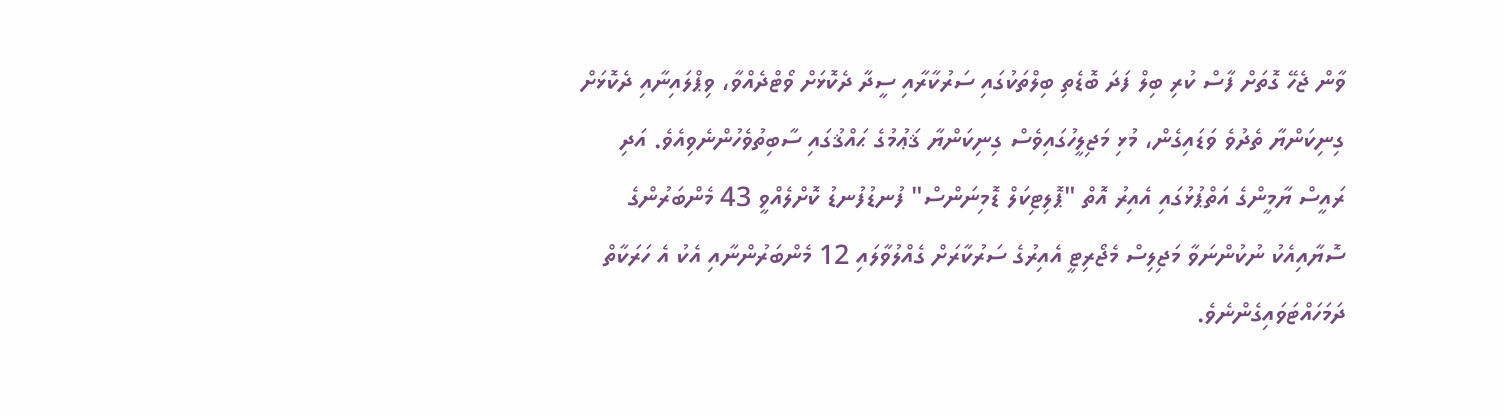ވާން ޖެހޭ ގޮތަށް ފާސް ކުރި ބިލް ފަދަ ބޮޑެތި ބިލްތަކުގައި ސަރުކާރާއި ސީދާ ދެކޮޅަށް ވޯޓްދެއްވާ، ވިޕްލައިނާއި ދެކޮޅަށް ގިނިކަންޔާ ތެދުވެ ވަޑައިގެން، މުޅި މަޖިލީހުގައިވެސް ގިނިކަންޔާ ޤަޢުމުގެ ޙައްޤުގައި ސާބިތުވެހުންނެވިއެވެ. އަދި ރައީސް ޔާމީންގެ އަތްޕުޅުގައި އެއިރު އޮތް "ޕޮލިޓިކަލް ޑޮމިނަންސް" ފުނޑުފުނޑު ކޮށްލެއްވީ 43 މެންބަރުންގެ ސޮޔާއިއެކު ނުކުންނަވާ މަޖިލިސް މެޖޯރިޓީ އެއިރުގެ ސަރުކާރަށް ގެއްލުވާލައި 12 މެންބަރުންނާއި އެކު އެ ހަރަކާތް ދަމަހައްޓަވައިގެންނެވެ.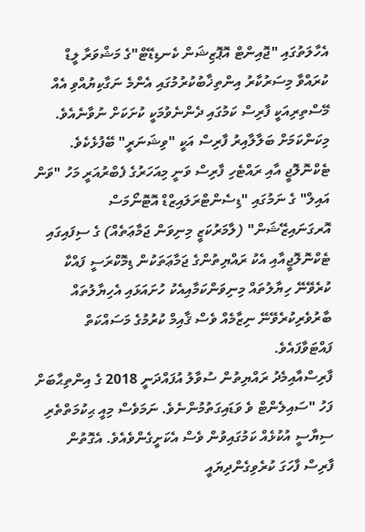އެހާލަތުގައި "ޖޮއިންޓް އޮޕޮޒިޝަން ކެނޑިޑޭޓް"ގެ މަޝްވަރާ ލީޑް ކުރައްވާ މިސަރުކާރު އިންތިޚާބުކުރުމުގައި އެންމެ ނަގާކިޔުއްވި އެއް މޭސްތިރިއަކީ ފާރިސް ކަމުގައި ދެންނެވުމަކީ ކުށަކަށް ނުވާނެއެވެ.
މިކަންކަމަށް ބަލާލާއިރު ފާރިސް އަކީ "ވިޝަނަރީ" ބޭފުޅެކެވެ. ޓެކްނޮލޮޖީ އާއި ރައްޓެހި ފާރިސް ވަނީ މިއަހަރުގެ ފެބްރުއަރީ މަހު "ވަން އައިލް" ގެ ނަމުގައި "ޑިސެންޓްރަލައިޒްޑް އޮޓޮނޯމަސް އޮރގަނައިޒޭޝަން" (ލާމަރުކަޒީ މިނިވަން ޖަމާޢަތެއް) ގެ ސިފައިގައި ޓެކްނޮލޮޖީއާއި އެކު ރައްޔިތުންގެ ޖަމާޢަތަކުން ޑިމޮކްރަސީ ފައްކާ ކުރެވޭނޭ ހިޔާލުތައް މިނިވަންކަމާއިއެކު ހުށައަޅައި އެހިޔާލުތައް ބާރުވެރިކުރެވޭނޭ ނިޒާމެއް ވެސް ޤާއިމް ކުރުމުގެ މަސައްކަތް ފައްޓަވާފައެވެ.
ފާރިސްއާއިމެދު ރައްޔިތުން ސުވާލު އުފައްދަނީ 2018 ގެ އިންތިޙާބަށް ފަހު "ސައިލެންޓް ވެ ވަޑައިގަތުމުންނެވެ. ނަމަވެސް މިއީ ޙިކުމަތްތެރި ސިޔާސީ އުކުޅެއް ކަމުގައިވުން ވެސް އެކަށީގެންވެއެވެ. އެގޮތުން ފާރިސް ފާހަގަ ކުރެވިގެންދިޔައީ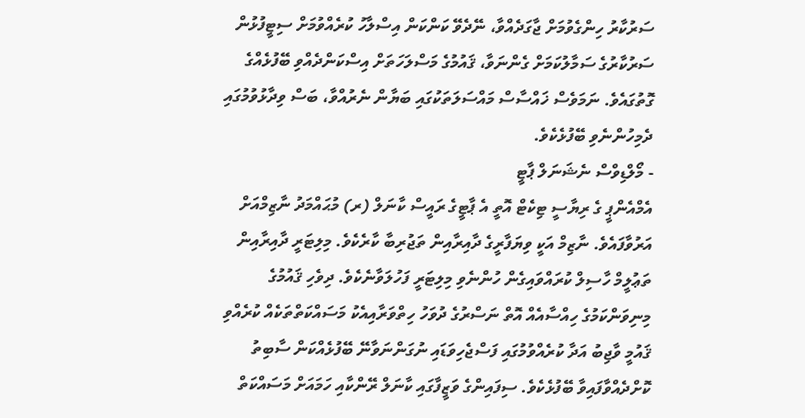ސަރުކާރު ހިންގެވުމަށް ޖާގަދެއްވާ، ނޭދެވޭ ކަންކަން އިސްލާހު ކުރެއްވުމަށް ސިޓީފުޅުން ސަރުކާރުގެ ސަމާލުކަމަށް ގެންނަވާ، ޤައުމުގެ މަސްލަހަތަށް އިސްކަންދެއްވި ބޭފުޅެއްގެ ގޮތުގައެވެ. ނަމަވެސް ޚައްސާސް މައްސަލަތަކުގައި ބަޔާން ނެރުއްވާ، ބަސް ވިދާޅުވުމުގައި ދެމިހުންނެވި ބޭފުޅެކެވެ.
- މޯލްޑިވްސް ނެޝަނަލް ޕާޓީ
އެމްއެންޕީ ގެ ރިޔާސީ ޓިކެޓް އޮތީ އެ ޕާޓީގެ ރައީސް ކާނަލް (ރ) މުޙައްމަދު ނާޒިމްއަށް އަރުވާފައެވެ. ނާޒިމް އަކީ ވިޔަފާރީގެ ދާއިރާއިން ތަޖުރިބާ ކާރެކެވެ. މިލިޓަރީ ދާއިރާއިން ތަޢުލީމް ހާސިލް ކުރައްވައިގެން ހުންނެވި މިލިޓަރީ ފަހުލަވާނެކެވެ. ދިވެހި ޤައުމުގެ މިނިވަންކަމުގެ ހިއްސާއެއް އޮތް ނަސްރުގެ ދުވަހު ހިތްވަރާއިއެކު މަސައްކަތްތަކެއް ކުރެއްވި ޤައުމީ ވާޖިބު އަދާ ކުރެއްވުމުގައި ފަސްޖެހިވަޑައި ނުގަންނަވާނޭ ބޭފުޅެއްކަން ސާބިތު ކޮށްދެއްވާފައިވާ ބޭފުޅެކެވެ. ސިފައިންގެ ވަޒީފާގައި ކާނަލް ރޭންކާއި ހަމައަށް މަސައްކަތް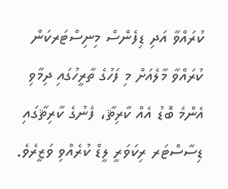ކުރައްވާ އަދި ޑިފެންސް މިނިސްޓަރކަން ކުރައްވާ މާލެއަށް މި ފަހުގެ ތާރީހުގައި ދިމާވި އެންމެ ބޮޑު އެއް ކާރިޘާ، ފެނުގެ ކާރިޘާގައި ޑިސާސްޓަރ ރިކަވަރީ ލީޑް ކުރެއްވި ވަޒީރެވެ.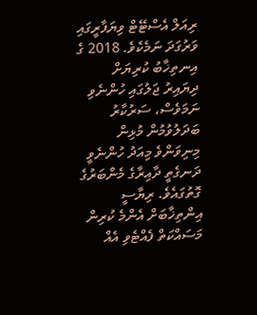ރިއަލް އެސްޓޭޓް ވިޔަފާރީގައި ވަރުގަދަ ނަމެކެވެ. 2018 ގެ އިނތިޚާބު ކުރިޔަށް ދިޔައިރު ޖަލުގައި ހުންނެވި ނަމަވެސް، ސަރުކާރު ބަދަލުވުމުން މުޅިން މިނިވަންވެ މިއަދު ހުންނެވީ ދަނގެތީ ދާއިރާގެ މެންބަރުގެ ގޮތުގައެވެ. ރިޔާސީ އިންތިޚާބަށް އެންމެ ކުރިން މަސައްކަތް ފެއްޓެވި އެއް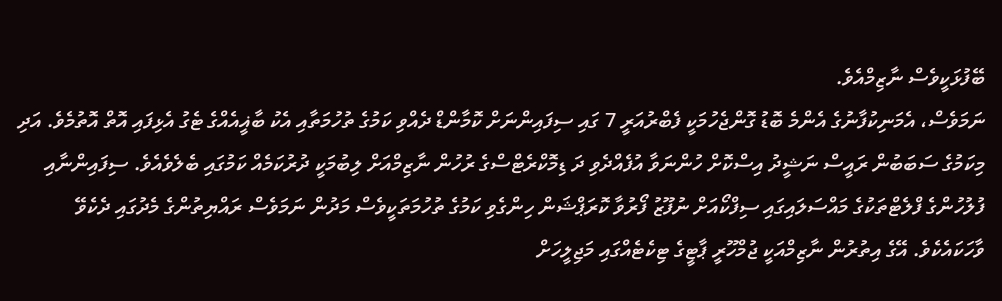ބޭފުޅަކީވެސް ނާޒިމްއެވެ.
ނަމަވެސް، އެމަނިކުފާނުގެ އެންމެ ބޮޑު ގޮންޖެހުމަކީ ފެބްރުއަރީ 7 ގައި ސިފައިންނަށް ކޮމާންޑް ދެއްވި ކަމުގެ ތުހުމަތާއި އެކު ބާޣީއެއްގެ ޓެގު އެޅިފައި އޮތް އޮތުމެވެ. އަދި މިކަމުގެ ސަބަބުން ރައީސް ނަޝީދު އިސްކޮށް ހުންނަވާ އުފެއްދެވި ދަ ޑިމޮކްރެޓްސްގެ ރުހުން ނާޒިމްއަށް ލިބުމަކީ ދުރުކަމެއް ކަމުގައި ބެލެވެއެވެ. ސިފައިންނާއި ފުލުހުންގެ ފްލެޓްތަކުގެ މައްސަލައިގައި ސިފްކޯއަށް ނުފޫޒު ފޯރުވާ ކޮރަޕްޝަން ހިންގެވި ކަމުގެ ތުހުމަތަކީވެސް މަދުން ނަމަވެސް ރައްޔިތުންގެ މެދުގައި ދެކެވޭ ވާހަކައެކެވެ. އޭގެ އިތުރުން ނާޒިމްއަކީ ޖުމްހޫރީ ޕާޓީގެ ޓިކެޓެއްގައި މަޖިލީހަށް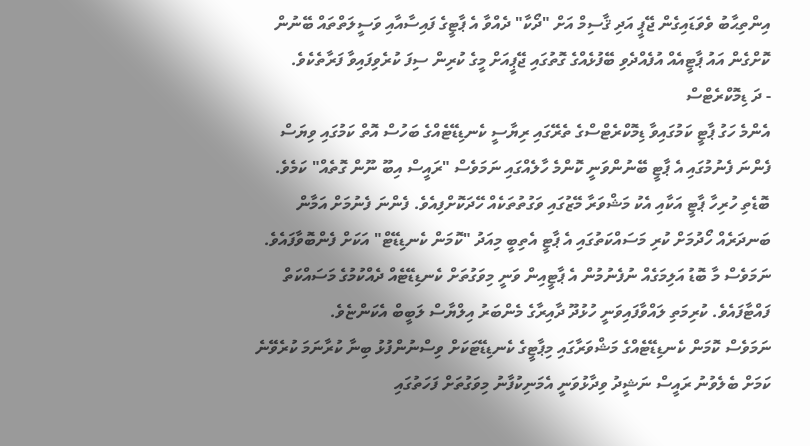އިންތިޙާބު ވެވަޑައިގެން ޖޭޕީ އަދި ޤާސިމް އަށް "ދޯކާ" ދެއްވާ އެ ޕާޓީގެ ފައިސާއާއި ވަސީލަތްތައް ބޭނުން ކޮށްގެން އައު ޕާޓީއެއް އުފެއްދެވި ބޭފުޅެއްގެ ގޮތުގައި ޖޭޕީއަށް މީގެ ކުރިން ސިފަ ކުރެވިފައިވާ ފަރާތެކެވެ.
- ދަ ޑިމޮކްރެޓްސް
އެންމެ ހަގު ޕާޓީ ކަމުގައިވާ ޑިމޮކްރެޓްސްގެ ތެރޭގައި ރިޔާސީ ކެނޑިޑޭޓެއްގެ ބަހުސް އޮތް ކަމުގައި ވިޔަސް ފެންނަ ފެނުމުގައި އެ ޕާޓީ ބޭނުންވަނީ ކޮންމެ ހާލެއްގައި ނަމަވެސް "ރައީސް އިބޫ ނޫން ގޮތެއް" ކަމެވެ. ބޮޑެތި ހުރިހާ ޕާޓީ އަކާއި އެކު މަޝްވަރާ މޭޒުގައި ވަގުތުތަކެއް ހޭދަކޮށްފިއެވެ. ފެންނަ ފެނުމަށް އަމާން ބަނދަރެއް ހޯދުމަށް ކުރި މަސައްކަތުގައި އެ ޕާޓީ އެތިބީ މިއަދު "ކޮމަން ކެނޑިޑޭޓް" އަކަށް ފެންބޮވާފައެވެ. ނަމަވެސް މާ ބޮޑު އަލިމަގެއް ނުފެނުމުން އެ ޕާޓީއިން ވަނީ މިވަގުތަށް ކެނޑިޑޭޓެއް ދެއްކުމުގެ މަސައްކަތް ފައްޓާފައެވެ. ކުރިމަތި ލައްވާފައިވަނީ ހުޅުދޫ ދާއިރާގެ މެންބަރު އިލްޔާސް ލަބީބް އެކަންޏެވެ.
ނަމަވެސް ކޮމަން ކެނޑިޑޭޓެއްގެ މަޝްވަރާގައި މިޕާޓީގެ ކެނޑިޑޭޓަކަށް ވިސްނުންފުޅު ބިނާ ކުރާނަމަ ކުރެވޭނެ ކަމަށް ބެލެވުނު ރައީސް ނަޝީދު ވިދާޅުވަނީ އެމަނިކުފާނު މިވަގުތަށް ފަހަތުގައި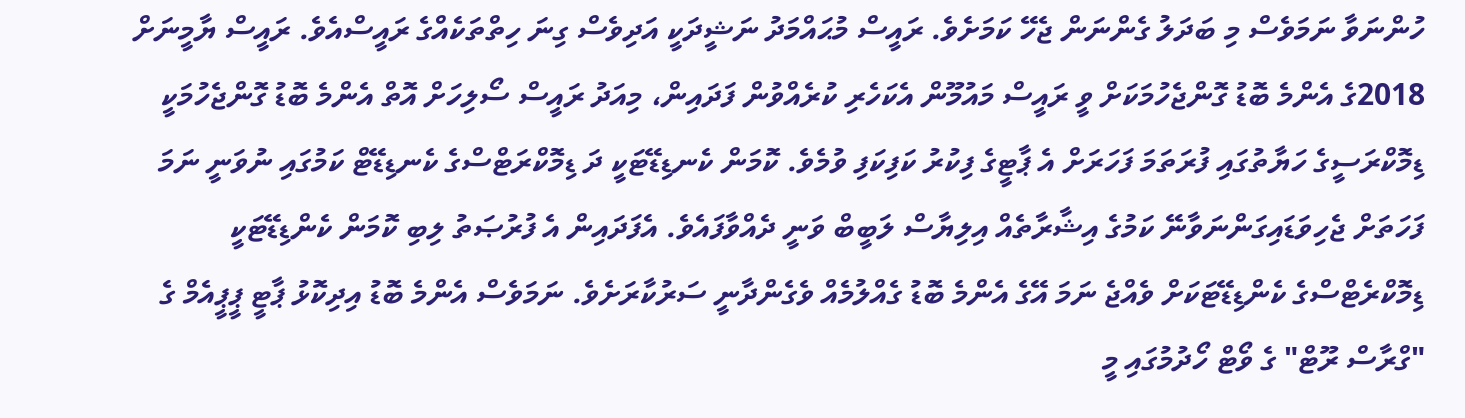ހުންނަވާ ނަމަވެސް މި ބަދަލު ގެންނަން ޖެހޭ ކަމަށެވެ. ރައީސް މުޙައްމަދު ނަޝީދަކީ އަދިވެސް ގިނަ ހިތްތަކެއްގެ ރައީސްއެވެ. ރައީސް ޔާމީނަށް 2018ގެ އެންމެ ބޮޑު ގޮންޖެހުމަކަށް ވީ ރައީސް މައުމޫން އެކަހެރި ކުރެއްވުން ފަދައިން، މިއަދު ރައީސް ސޯލިހަށް އޮތް އެންމެ ބޮޑު ގޮންޖެހުމަކީ ޑިމޮކްރަސީގެ ހަޔާތުގައި ފުރަތަމަ ފަހަރަށް އެ ޕާޓީގެ ފިކުރު ކަފިކަފި ވުމެވެ. ކޮމަން ކެނޑިޑޭޓަކީ ދަ ޑިމޮކްރަޓްސްގެ ކެނޑިޑޭޓް ކަމުގައި ނުވަނީ ނަމަ ފަހަތަށް ޖެހިވަޑައިގަންނަވާނޭ ކަމުގެ އިޝާރާތެއް އިލިޔާސް ލަބީބް ވަނީ ދެއްވާފައެވެ. އެފަދައިން އެ ފުރުޞަތު ލިބި ކޮމަން ކެންޑިޑޭޓަކީ ޑިމޮކްރެޓްސްގެ ކެންޑިޑޭޓަކަށް ވެއްޖެ ނަމަ އޭގެ އެންމެ ބޮޑު ގެއްލުމެއް ވެގެންދާނީ ސަރުކާރަށެވެ. ނަމަވެސް އެންމެ ބޮޑު އިދިކޮޅު ޕާޓީ ޕީޕީއެމް ގެ "ގްރާސް ރޫޓް" ގެ ވޯޓް ހޯދުމުގައި މީ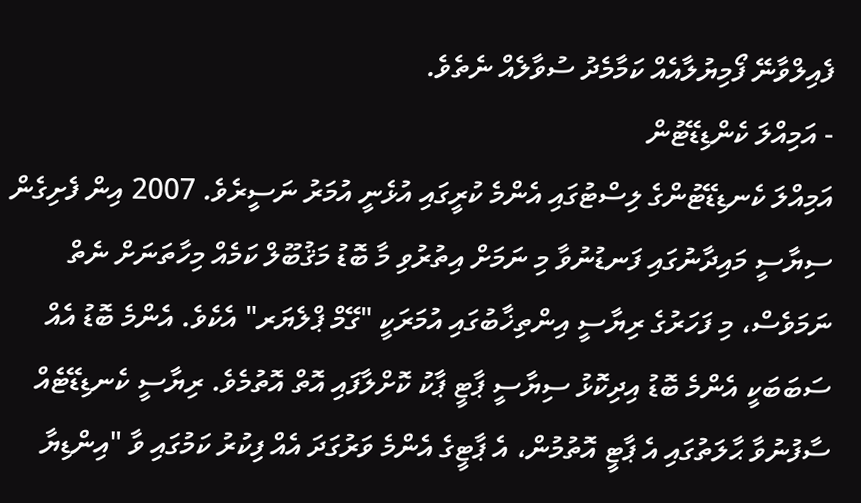ފެއިލްވާނޭ ފޯމިޔުލާއެއް ކަމާމެދު ސުވާލެއް ނެތެވެ.
- އަމިއްލަ ކެންޑިޑޭޓުން
އަމިއްލަ ކެނޑިޑޭޓުންގެ ލިސްޓުގައި އެންމެ ކުރީގައި އުޅެނީ އުމަރު ނަސީރެވެ. 2007 އިން ފެށިގެން ސިޔާސީ މައިދާނުގައި ފަނޑުނުވާ މި ނަމަށް އިތުރުވި މާ ބޮޑު މަޤުބޫލް ކަމެއް މިހާތަނަށް ނެތް ނަމަވެސް، މި ފަހަރުގެ ރިޔާސީ އިންތިޚާބުގައި އުމަރަކީ "ގޭމް ޕްލެޔަރ" އެކެވެ. އެންމެ ބޮޑު އެއް ސަބަބަކީ އެންމެ ބޮޑު އިދިކޮޅު ސިޔާސީ ޕާޓީ ޕާކު ކޮށްލާފައި އޮތް އޮތުމެވެ. ރިޔާސީ ކެނޑިޑޭޓެއް ސާފުނުވާ ޙާލަތުގައި އެ ޕާޓީ އޮތުމުން، އެ ޕާޓީގެ އެންމެ ވަރުގަދަ އެއް ފިކުރު ކަމުގައި ވާ "އިންޑިޔާ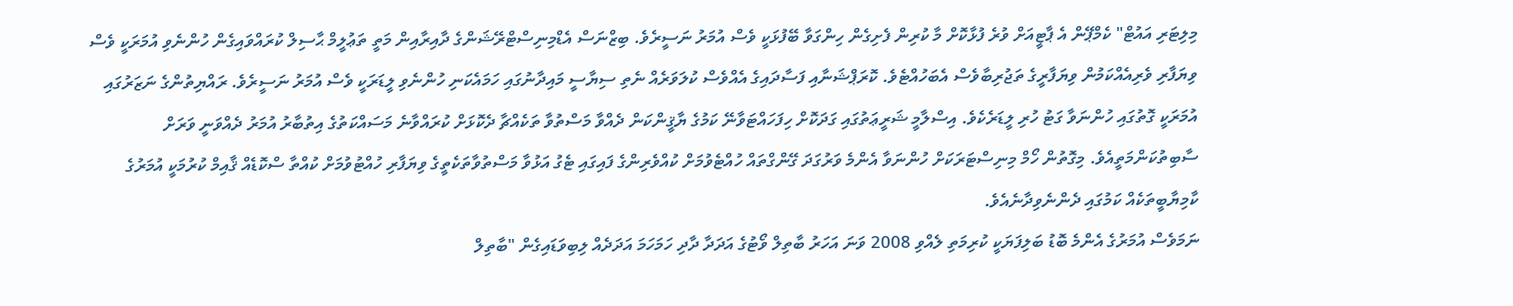މިލިޓަރި އައުޓް" ކެމްޕޭން އެ ޕާޓީއަށް ވުރެ ފުޅާކޮށް މާ ކުރިން ފެށިގެން ހިންގަވާ ބޭފުޅަކީ ވެސް އުމަރު ނަސީރެވެ. ބިޒްނަސް އެޑްމިނިސްޓްރޭޝަންގެ ދާއިރާއިން މަތީ ތަޢުލީމް ޙާސިލް ކުރައްވައިގެން ހުންނެވި އުމަރަކީ ވެސް ވިޔަފާރި ވެރިއެއްކަމުން ވިޔަފާރީގެ ތަޖުރިބާވެސް އެބަހުއްޓެވެ. ކޮރަޕްޝަނާއި ފަސާދައިގެ އެއްވެސް ކުލަވަރެއް ނެތި ސިޔާސީ މައިދާނުގައި ހަމައެކަނި ހުންނެވި ލީޑަރަކީ ވެސް އުމަރު ނަސީރެވެ. ރައްޔިތުންގެ ނަޒަރުގައި އުމަރަކީ ގޮތުގައި ހުންނަވާ ގަޓު ހުރި ލީޑަރެކެވެ. އިސްލާމީ ޝަރީޢަތުގައި ގަދަކޮށް ހިފަހައްޓަވާނޭ ކަމުގެ ޔާޤީންކަން ދެއްވާ މަސްތުވާ ތަކެއްޗާ ދެކޮޅަށް ކުރައްވާނެ މަސައްކަތުގެ އިތުބާރު އުމަރު ދެއްވަނީ ވަރަށް ސާބިތުކަންމަތީއެވެ. މިގޮތުން ހޯމް މިނިސްޓަރަކަށް ހުންނަވާ އެންމެ ވަރުގަދަ ގޭންގްތައް ހުއްޓެވުމަށް ކުއްވެރިންގެ ފައިގައި ޓެގު އަޅުވާ މަސްތުވާތަކެތީގެ ވިޔަފާރި ހުއްޓުވުމަށް ކުއްތާ ސްކޮޑެއް ޤާއިމް ކުރުމަކީ އުމަރުގެ ކާމިޔާބީތަކެއް ކަމުގައި ދެންނެވިދާނެއެވެ.
ނަމަވެސް އުމަރުގެ އެންމެ ބޮޑު ބަލިފަޔަކީ ކުރިމަތި ލެއްވި 2008 ވަނަ އަހަރު ބާތިލް ވޯޓުގެ އަދަދާ ދާދި ހަމަހަމަ އަދަދެއް ލިބިވަޑައިގެން "ބާތިލް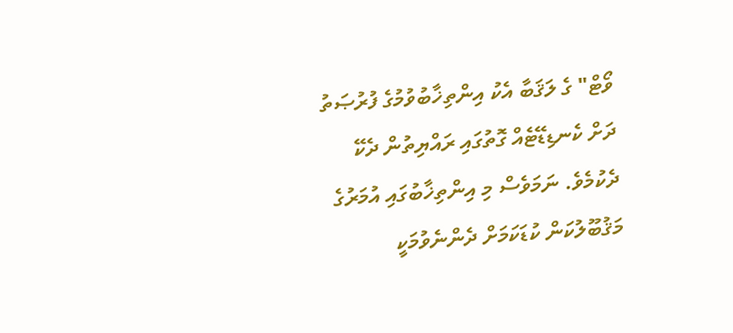ވޯޓް" ގެ ލަޤަބާ އެކު އިންތިޚާބުވުމުގެ ފުރުޞަތު ދަށް ކެނޑިޑޭޓެއް ގޮތުގައި ރައްޔިތުން ދެކޭ ދެކުމެވެ. ނަމަވެސް މި އިންތިޚާބުގައި އުމަރުގެ މަޤުބޫލުކަން ކުޑަކަމަށް ދެންނެވުމަކީ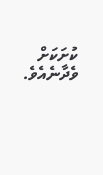ކުށަކަށް ވެދާނެއެވެ.